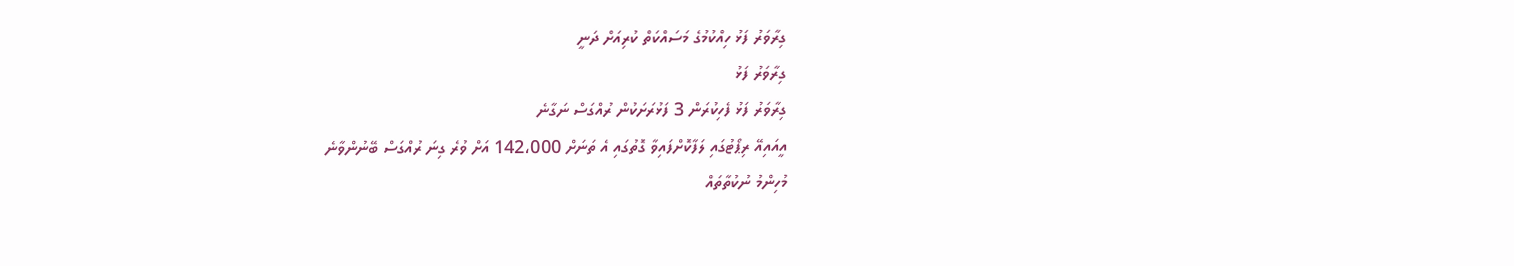ގިރާވަރު ފަޅު ހިއްކުމުގެ މަސައްކަތް ކުރިއަށް ދަނީ
ގިރާވަރު ފަޅު
ގިރާވަރު ފަޅު ފެހިކުރަން 3 ފަޅުރަށަކުން ރުއްގަސް ނަގާނެ
އީއައިއޭ ރިޕޯޓުގައި ލަފާކޮށްފައިވާ ގޮތުގައި އެ ތަނަށް 142،000 އަށް ވުރެ ގިނަ ރުއްގަސް ބޭނުންވާނެ
މުހިންމު ނުކުތާތައް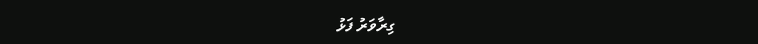ގިރާވަރު ފަޅު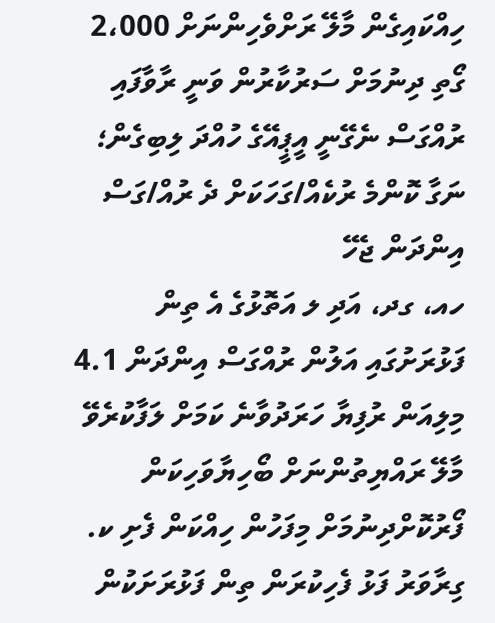ހިއްކައިގެން މާލޭ ރަށްވެހިންނަށް 2،000 ގޯތި ދިނުމަށް ސަރުކާރުން ވަނީ ރާވާފައި
ރުއްގަސް ނެގޭނީ އީޕީއޭގެ ހުއްދަ ލިބިގެން؛ ނަގާ ކޮންމެ ރުކެއް/ގަހަކަށް ދެ ރުއް/ގަސް އިންދަން ޖެހޭ
ހއ، ގދ، އަދި ލ އަތޮޅުގެ އެ ތިން ފަޅުރަށުގައި އަލުން ރުއްގަސް އިންދަން 4.1 މިލިއަން ރުފިޔާ ހަރަދުވާނެ ކަމަށް ލަފާކުރެވޭ
މާލޭ ރައްޔިތުންނަށް ބޯހިޔާވަހިކަން ފޯރުކޮށްދިނުމަށް މިފަހުން ހިއްކަން ފެށި ކ. ގިރާވަރު ފަޅު ފެހިކުރަން ތިން ފަޅުރަށަކުން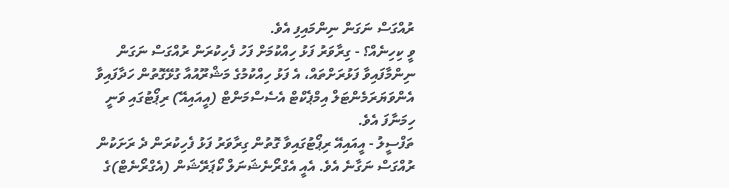ރުއްގަސް ނަގަން ނިންމައިފި އެވެ.
ވީ ކިހިނެއް؟ - ގިރާވަރު ފަޅު ހިއްކުމަށް ފަހު ފެހިކުރަން ރުއްގަސް ނަގަން ނިންމާފައިވާ ފަޅުރަށްތައް، އެ ފަޅު ހިއްކުމުގެ މަޝްރޫއުއާ ގުޅޭގޮތުން ހަދާފައިވާ އެންވަޔަރަމެންޓަލް އިމްޕެކްޓް އެސެސްމަންޓް (އީއައިއޭ) ރިޕޯޓުގައި ވަނީ ހިމަނާފަ އެވެ.
ތަފްސީލު - އީއައިއޭ ރިޕޯޓުގައިވާ ގޮތުން ގިރާވަރު ފަޅު ފެހިކުރަން ދެ ރަށަކުން ރުއްގަސް ނަގާނެ އެވެ. އެއީ އެގްރޯނެޝަނަލް ކޯޕަރޭޝަން (އެގްރޯނެޓް)ގެ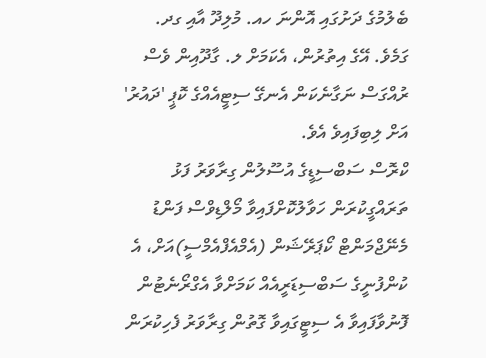ބެލުމުގެ ދަށުގައި އޮންނަ ހއ. މުލިދޫ އާއި ގދ. ގަމެވެ. އޭގެ އިތުރުން، އެކަމަށް ލ. ގާދޫއިން ވެސް ރުއްގަސް ނަގާނެކަން އެނގޭ ސިޓީއެއްގެ ކޮޕީ 'ދައުރު' އަށް ލިބިފައިވެ އެވެ.
ކްރޮސް ސަބްސިޑީގެ އުސޫލުން ގިރާވަރު ފަޅު ތަރައްގީކުރަން ހަވާލުކޮށްފައިވާ މޯލްޑިވްސް ފަންޑު މެނޭޖްމަންޓް ކޯޕަރޭޝަން (އެމްއެފްއެމްސީ)އަށް، އެ ކުންފުނީގެ ސަބްސިޑަރީއެއް ކަމަށްވާ އެގްރޯނެޓުން ފޮނުވާފައިވާ އެ ސިޓީގައިވާ ގޮތުން ގިރާވަރު ފެހިކުރަން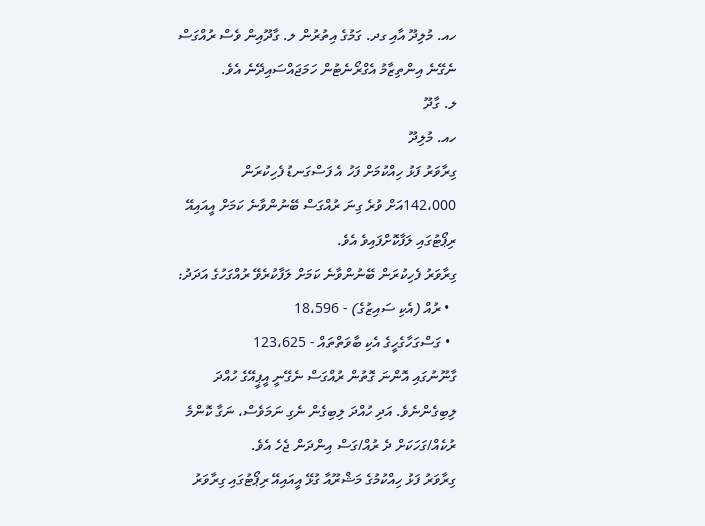ހއ. މުލިދޫ އާއި ގދ. ގަމުގެ އިތުރުން ލ. ގާދޫއިން ވެސް ރުއްގަސް ނެގޭނެ އިންތިޒާމު އެގްރޯނެޓުން ހަމަޖައްސައިދޭނެ އެވެ.
ލ. ގާދޫ
ހއ. މުލިދޫ
ގިރާވަރު ފަޅު ހިއްކުމަށް ފަހު އެ ފަސްގަނޑު ފެހިކުރަން 142،000އަށް ވުރެ ގިނަ ރުއްގަސް ބޭނުންވާނެ ކަމަށް އީއައިއޭ ރިޕޯޓުގައި ލަފާކޮށްފައިވެ އެވެ.
ގިރާވަރު ފެހިކުރަން ބޭނުންވާނެ ކަމަށް ލަފާކުރެވޭ ރުއްގަހުގެ އަދަދު:
  • ރުއް (އެކި ސައިޒުގެ) - 18،596
  • ގަސްގަހާގެހީގެ އެކި ބާވަތްތައް - 123،625
ގާނޫނުގައި އޮންނަ ގޮތުން ރުއްގަސް ނެގޭނީ އީޕީއޭގެ ހުއްދަ ލިބިގެންނެވެ. އަދި ހުއްދަ ލިބިގެން ނެގި ނަމަވެސް، ނަގާ ކޮންމެ ރުކެއް/ގަހަކަށް ދެ ރުއް/ގަސް އިންދަން ޖެހެ އެވެ.
ގިރާވަރު ފަޅު ހިއްކުމުގެ މަޝްރޫއާ ގުޅޭ އީއައިއޭ ރިޕޯޓުގައި ގިރާވަރު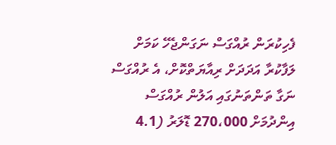ފެހިކުރަން ރުއްގަސް ނަގަންޖެހޭ ކަމަށް ލަފާކުރާ އަދަދަށް ރިއާޔަތްކޮށް، އެ ރުއްގަސް ނަގާ ތަންތަނުގައި އަލުން ރުއްގަސް އިންދުމަށް 270،000 ޑޮލަރު (4.1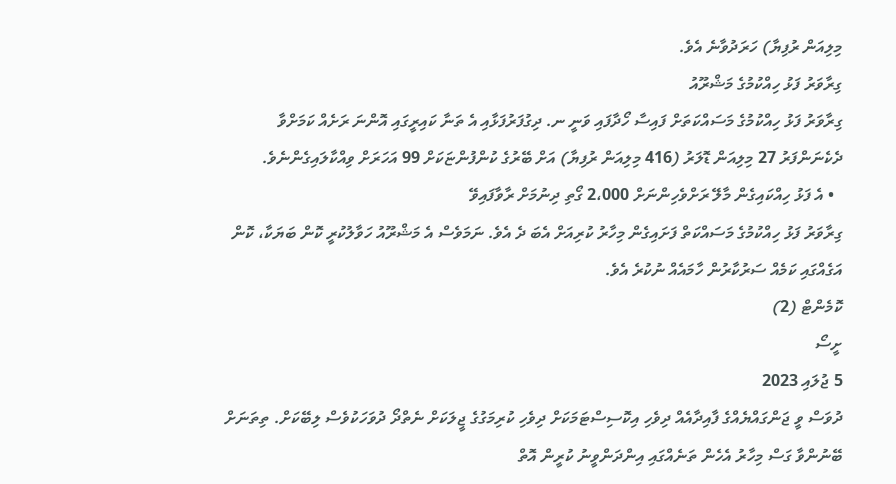މިލިއަން ރުފިޔާ) ހަރަދުވާނެ އެވެ.
ގިރާވަރު ފަޅު ހިއްކުމުގެ މަޝްރޫއު
ގިރާވަރު ފަޅު ހިއްކުމުގެ މަސައްކަތަށް ފައިސާ ހޯދާފައި ވަނީ ނ. ދިގުފަރުފަޅާއި އެ ތަނާ ކައިރީގައި އޮންނަ ރަށެއް ކަމަށްވާ ދެކެނަންފަރު 27 މިލިއަން ޑޮލަރު (416 މިލިއަން ރުފިޔާ) އަށް ބޭރުގެ ކުންފުންޏަކަށް 99 އަހަރަށް ވިއްކާލައިގެންނެވެ.
  • އެ ފަޅު ހިއްކައިގެން މާލޭ ރަށްވެހިންނަށް 2،000 ގޯތި ދިނުމަށް ރާވާފައިވޭ
ގިރާވަރު ފަޅު ހިއްކުމުގެ މަސައްކަތް ފަށައިގެން މިހާރު ކުރިއަށް އެބަ ދެ އެވެ. ނަމަވެސް އެ މަޝްރޫއު ހަވާލުކުރީ ކޮން ބަޔަކާ، ކޮން އަގެއްގައި ކަމެއް ސަރުކާރުން ހާމައެއް ނުކުރެ އެވެ.
ކޮމެންޓް (2)
ށީސޯ
5 ޖުލައި 2023
ދުވަސް ވީ ޖަންގައްޔެއްގެ ފާއިދާއެއް ދިވެހި އިކޮސިސްޓަމަކަށް ދިވެހި ކުރިމަގުގެ ޖީލަކަށް ނެތްދޯ ދުވަހަކުވެސް ލިބޭކަށް. ތިތަނަށް ބޭނުންވާ ގަސް މިހާރު އެހެން ތަނެއްގައި އިންދަންވީނު ކުރީން އޮތް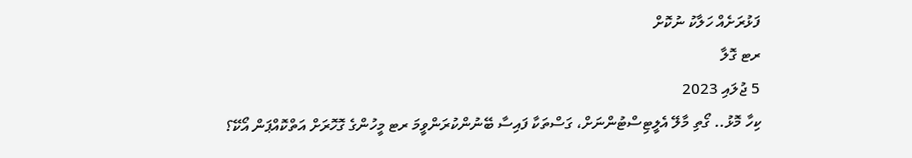ފަޅުރަށެއް ހަލާކު ނުކޮށް
ރޓ ގޮލާ
5 ޖުލައި 2023
ކިހާ މޮޅު.. ގޯތި މާލޭ އެލީޓިސްޓުންނަށް، ގަސްތަކާ ފައިސާ ބޭނުންކުރަންވީމަ ރޓ މީހުންގެ ގޮހޮރަށް އަތްކޮއްޕަން އޯކޭ؟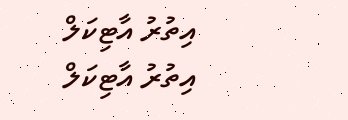އިތުރު އާޓިކަލް
އިތުރު އާޓިކަލް